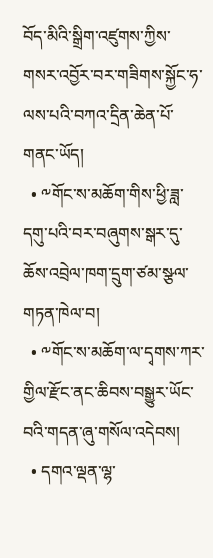བོད་མིའི་སྒྲིག་འཛུགས་ཀྱིས་གསར་འབྱོར་བར་གཟིགས་སྐྱོང་ཧ་ལས་པའི་བཀའ་དྲིན་ཆེན་པོ་གནང་ཡོད།
  • ༸གོང་ས་མཆོག་གིས་ཕྱི་ཟླ་དགུ་པའི་བར་བཞུགས་སྒར་དུ་ཆོས་འབྲེལ་ཁག་དྲུག་ཙམ་སྩལ་གཏན་ཁེལ་བ།
  • ༸གོང་ས་མཆོག་ལ་དྭགས་ཀར་གྱིལ་རྫོང་ནང་ཆིབས་བསྒྱུར་ཡོང་བའི་གདན་ཞུ་གསོལ་འདེབས།
  • དགའ་ལྡན་ལྷ་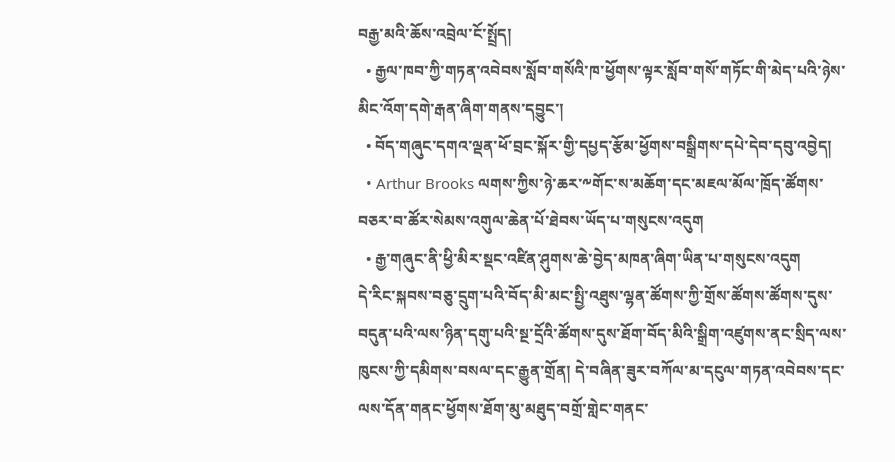བརྒྱ་མའི་ཆོས་འབྲེལ་ངོ་སྤྲོད།
  • རྒྱལ་ཁབ་ཀྱི་གཏན་འབེབས་སློབ་གསོའི་ཁ་ཕྱོགས་ལྟར་སློབ་གསོ་གཏོང་གི་མེད་པའི་ཉེས་མིང་འོག་དགེ་རྒན་ཞིག་གནས་དབྱུང་།
  • བོད་གཞུང་དགའ་ལྡན་ཕོ་བྲང་སྐོར་གྱི་དཔྱད་རྩོམ་ཕྱོགས་བསྒྲིགས་དཔེ་དེབ་དབུ་འབྱེད།
  • Arthur Brooks ལགས་ཀྱིས་ཉེ་ཆར་༸གོང་ས་མཆོག་དང་མཇལ་མོལ་ཁྲོད་ཚོགས་བཅར་བ་ཚོར་སེམས་འགུལ་ཆེན་པོ་ཐེབས་ཡོད་པ་གསུངས་འདུག
  • རྒྱ་གཞུང་ནི་ཕྱི་མིར་སྡང་འཛིན་ཤུགས་ཆེ་བྱེད་མཁན་ཞིག་ཡིན་པ་གསུངས་འདུག
དེ་རིང་སྐབས་བཅུ་དྲུག་པའི་བོད་མི་མང་སྤྱི་འཐུས་ལྷན་ཚོགས་ཀྱི་གྲོས་ཚོགས་ཚོགས་དུས་བདུན་པའི་ལས་ཉིན་དགུ་པའི་སྔ་དྲོའི་ཚོགས་དུས་ཐོག་བོད་མིའི་སྒྲིག་འཛུགས་ནང་སྲིད་ལས་ཁུངས་ཀྱི་དམིགས་བསལ་དང་རྒྱུན་གྲོན། དེ་བཞིན་ཟུར་བཀོལ་མ་དངུལ་གཏན་འབེབས་དང་ལས་དོན་གནང་ཕྱོགས་ཐོག་མུ་མཐུད་བགྲོ་གླེང་གནང་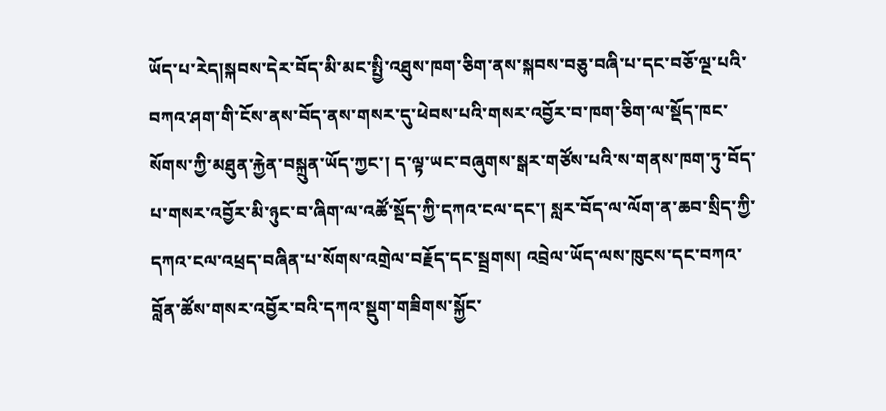ཡོད་པ་རེད།སྐབས་དེར་བོད་མི་མང་སྤྱི་འཐུས་ཁག་ཅིག་ནས་སྐབས་བཅུ་བཞི་པ་དང་བཅོ་ལྔ་པའི་བཀའ་ཤག་གི་ངོས་ནས་བོད་ནས་གསར་དུ་ཕེབས་པའི་གསར་འབྱོར་བ་ཁག་ཅིག་ལ་སྡོད་ཁང་སོགས་ཀྱི་མཐུན་རྐྱེན་བསྐྲུན་ཡོད་ཀྱང་། ད་ལྟ་ཡང་བཞུགས་སྒར་གཙོས་པའི་ས་གནས་ཁག་ཏུ་བོད་པ་གསར་འབྱོར་མི་ཉུང་བ་ཞིག་ལ་འཚོ་སྡོད་ཀྱི་དཀའ་ངལ་དང་། སླར་བོད་ལ་ལོག་ན་ཆབ་སྲིད་ཀྱི་དཀའ་ངལ་འཕྲད་བཞིན་པ་སོགས་འགྲེལ་བརྗོད་དང་སྦྲགས། འབྲེལ་ཡོད་ལས་ཁུངས་དང་བཀའ་བློན་ཚོས་གསར་འབྱོར་བའི་དཀའ་སྡུག་གཟིགས་སྐྱོང་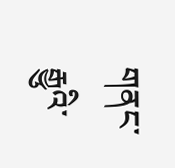གནང་རྒྱུའི་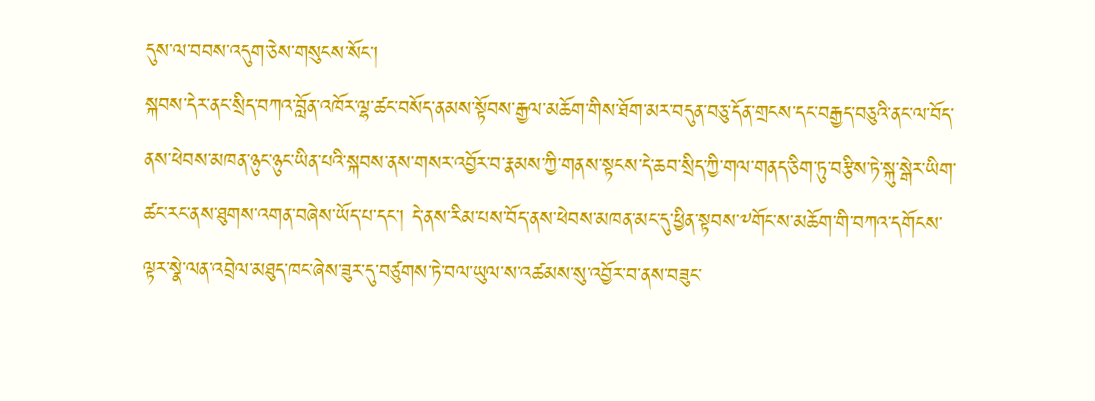དུས་ལ་བབས་འདུག་ཅེས་གསུངས་སོང་།
སྐབས་དེར་ནང་སྲིད་བཀའ་བློན་འཁོར་ལྷ་ཚང་བསོད་ནམས་སྟོབས་རྒྱལ་མཆོག་གིས་ཐོག་མར་བདུན་བཅུ་དོན་གྲངས་དང་བརྒྱད་བཅུའི་ནང་ལ་བོད་ནས་ཕེབས་མཁན་ཉུང་ཉུང་ཡིན་པའི་སྐབས་ནས་གསར་འབྱོར་བ་རྣམས་ཀྱི་གནས་སྟངས་དེ་ཆབ་སྲིད་ཀྱི་གལ་གནད་ཅིག་ཏུ་བརྩིས་ཏེ་སྐུ་སྒེར་ཡིག་ཚང་རང་ནས་ཐུགས་འགན་བཞེས་ཡོད་པ་དང་། དེ་ནས་རིམ་པས་བོད་ནས་ཕེབས་མཁན་མང་དུ་ཕྱིན་སྟབས་༸གོང་ས་མཆོག་གི་བཀའ་དགོངས་ལྟར་སྣེ་ལན་འབྲེལ་མཐུད་ཁང་ཞེས་ཟུར་དུ་བཙུགས་ཏེ་བལ་ཡུལ་ས་འཚམས་སུ་འབྱོར་བ་ནས་བཟུང་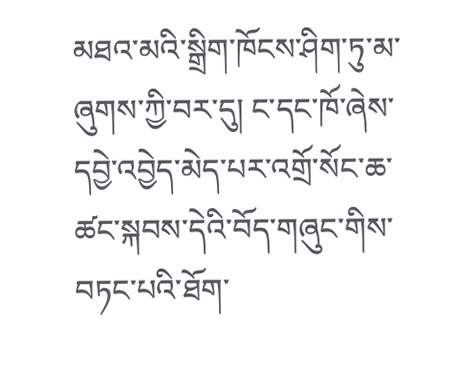མཐའ་མའི་སྒྲིག་ཁོངས་ཤིག་ཏུ་མ་ཞུགས་ཀྱི་བར་དུ། ང་དང་ཁོ་ཞེས་དབྱེ་འབྱེད་མེད་པར་འགྲོ་སོང་ཆ་ཚང་སྐབས་དེའི་བོད་གཞུང་གིས་བཏང་པའི་ཐོག་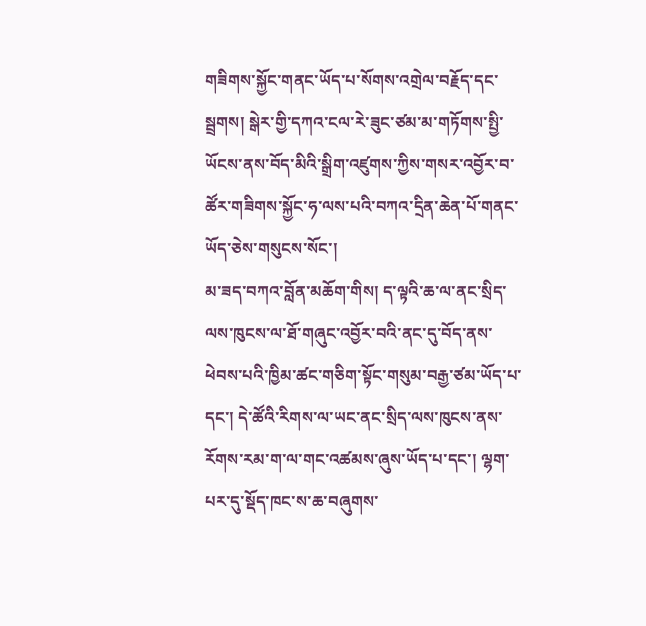གཟིགས་སྐྱོང་གནང་ཡོད་པ་སོགས་འགྲེལ་བརྗོད་དང་སྦྲགས། སྒེར་གྱི་དཀའ་ངལ་རེ་ཟུང་ཙམ་མ་གཏོགས་སྤྱི་ཡོངས་ནས་བོད་མིའི་སྒྲིག་འཛུགས་ཀྱིས་གསར་འབྱོར་བ་ཚོར་གཟིགས་སྐྱོང་ཧ་ལས་པའི་བཀའ་དྲིན་ཆེན་པོ་གནང་ཡོད་ཅེས་གསུངས་སོང་།
མ་ཟད་བཀའ་བློན་མཆོག་གིས། ད་ལྟའི་ཆ་ལ་ནང་སྲིད་ལས་ཁུངས་ལ་ཐོ་གཞུང་འབྱོར་བའི་ནང་དུ་བོད་ནས་ཕེབས་པའི་ཁྱིམ་ཚང་གཅིག་སྟོང་གསུམ་བརྒྱ་ཙམ་ཡོད་པ་དང་། དེ་ཚོའི་རིགས་ལ་ཡང་ནང་སྲིད་ལས་ཁུངས་ནས་རོགས་རམ་ག་ལ་གང་འཚམས་ཞུས་ཡོད་པ་དང་། ལྷག་པར་དུ་སྡོད་ཁང་ས་ཆ་བཞུགས་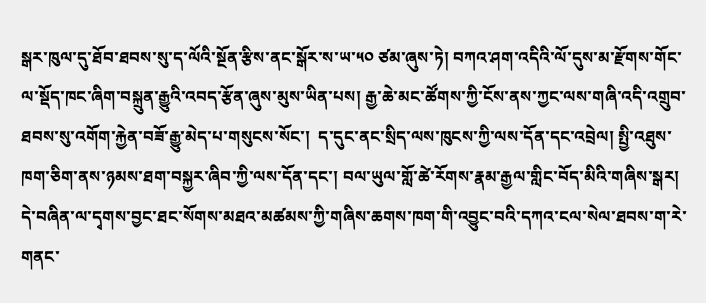སྒར་ཁུལ་དུ་ཐོབ་ཐབས་སུ་ད་ལོའི་སྔོན་རྩིས་ནང་སྒོར་ས་ཡ་༥༠ ཙམ་ཞུས་ཏེ། བཀའ་ཤག་འདིའི་ལོ་དུས་མ་རྫོགས་གོང་ལ་སྡོད་ཁང་ཞིག་བསྐྲུན་རྒྱུའི་འབད་རྩོན་ཞུས་མུས་ཡིན་པས། རྒྱ་ཆེ་མང་ཚོགས་ཀྱི་ངོས་ནས་ཀྱང་ལས་གཞི་འདི་འགྲུབ་ཐབས་སུ་འགོག་རྐྱེན་བཟོ་རྒྱུ་མེད་པ་གསུངས་སོང་།  ད་དུང་ནང་སྲིད་ལས་ཁུངས་ཀྱི་ལས་དོན་དང་འབྲེལ། སྤྱི་འཐུས་ཁག་ཅིག་ནས་ཉམས་ཐག་བསྐྱར་ཞིབ་ཀྱི་ལས་དོན་དང་། བལ་ཡུལ་གློ་ཚེ་རོགས་རྣམ་རྒྱལ་གླིང་བོད་མིའི་གཞིས་སྒར། དེ་བཞིན་ལ་དྭགས་བྱང་ཐང་སོགས་མཐའ་མཚམས་ཀྱི་གཞིས་ཆགས་ཁག་གི་འབྱུང་བའི་དཀའ་ངལ་སེལ་ཐབས་ག་རེ་གནང་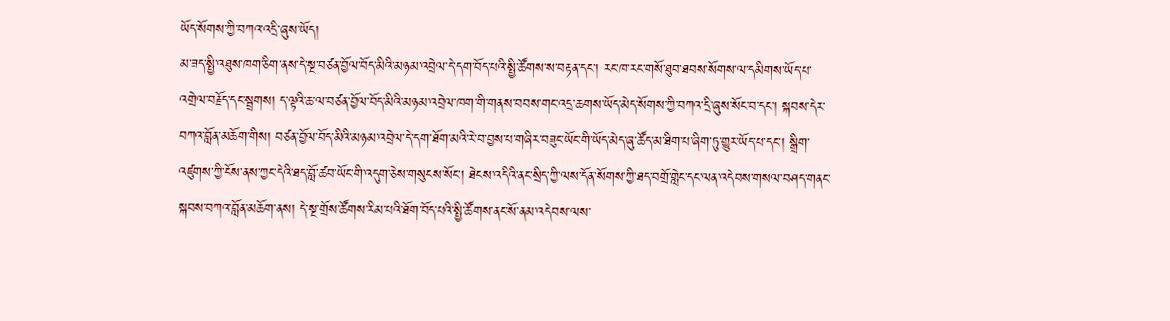ཡོད་སོགས་ཀྱི་བཀའ་འདྲི་ཞུས་ཡོད།
མ་ཟད་སྤྱི་འཐུས་ཁག་ཅིག་ནས་དེ་སྔ་བཙན་བྱོལ་བོད་མིའི་མཉམ་འབྲེལ་དེ་དག་བོད་པའི་སྤྱི་ཚོགས་ས་བརྟན་དང་། རང་ཁ་རང་གསོ་ཐུབ་ཐབས་སོགས་ལ་དམིགས་ཡོད་པ་འགྲེལ་བརྗོད་དང་སྦྲགས། ད་ལྟའི་ཆ་ལ་བཙན་བྱོལ་བོད་མིའི་མཉམ་འབྲེལ་ཁག་གི་གནས་བབས་གང་འདྲ་ཆགས་ཡོད་མེད་སོགས་ཀྱི་བཀའ་དྲི་ཞུས་སོང་བ་དང་། སྐབས་དེར་བཀའ་བློན་མཆོག་གིས། བཙན་བྱོལ་བོད་མིའི་མཉམ་འབྲེལ་དེ་དག་ཐོག་མའི་རེ་བ་བྱས་པ་གཞིར་བཟུང་ཡོང་གི་ཡོད་མེད་ཞུ་ཚོད་མ་ཐིག་པ་ཞིག་ཏུ་གྱུར་ཡོད་པ་དང་། སྒྲིག་འཛུགས་ཀྱི་ངོས་ནས་ཀྱང་དེའི་ཐད་བློ་ཚབ་ཡོང་གི་འདུག་ཅེས་གསུངས་སོང་། ཐེངས་འདིའི་ནང་སྲིད་ཀྱི་ལས་དོན་སོགས་ཀྱི་ཐད་བགྲོ་གླེང་དང་ལན་འདེབས་གསལ་བཤད་གནང་སྐབས་བཀའ་བློན་མཆོག་ནས། དེ་སྔ་གྲོས་ཚོགས་རིམ་པའི་ཐོག་བོད་པའི་སྤྱི་ཚོགས་ནང་སོ་ནམ་འདེབས་ལས་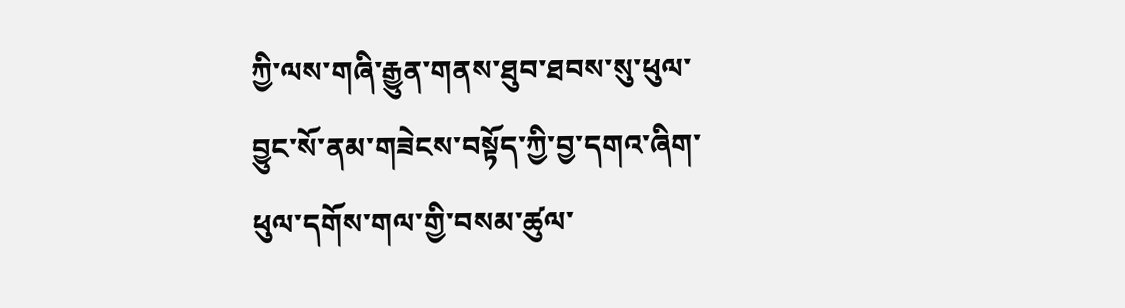ཀྱི་ལས་གཞི་རྒྱུན་གནས་ཐུབ་ཐབས་སུ་ཕུལ་བྱུང་སོ་ནམ་གཟེངས་བསྟོད་ཀྱི་བྱ་དགའ་ཞིག་ཕུལ་དགོས་གལ་གྱི་བསམ་ཚུལ་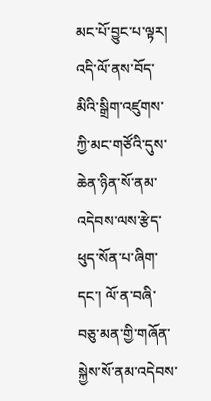མང་པོ་བྱུང་པ་ལྟར། འདི་ལོ་ནས་བོད་མིའི་སྒྲིག་འཛུགས་ཀྱི་མང་གཙོའི་དུས་ཆེན་ཉིན་སོ་ནམ་འདེབས་ལས་རྩེད་ཕུད་སོན་པ་ཞིག་དང་། ལོ་ན་བཞི་བཅུ་མན་གྱི་གཞོན་སྐྱེས་སོ་ནམ་འདེབས་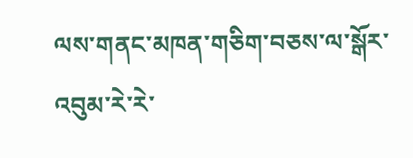ལས་གནང་མཁན་གཅིག་བཅས་ལ་སྒོར་འབུམ་རེ་རེ་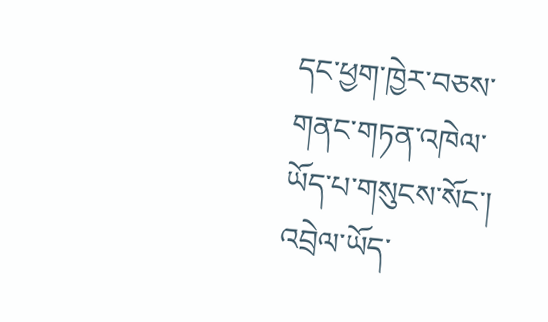དང་ཕྱག་ཁྱེར་བཅས་གནང་གཏན་འཁེལ་ཡོད་པ་གསུངས་སོང་།
འབྲེལ་ཡོད་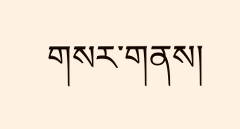གསར་གནས།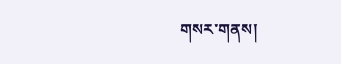གསར་གནས།